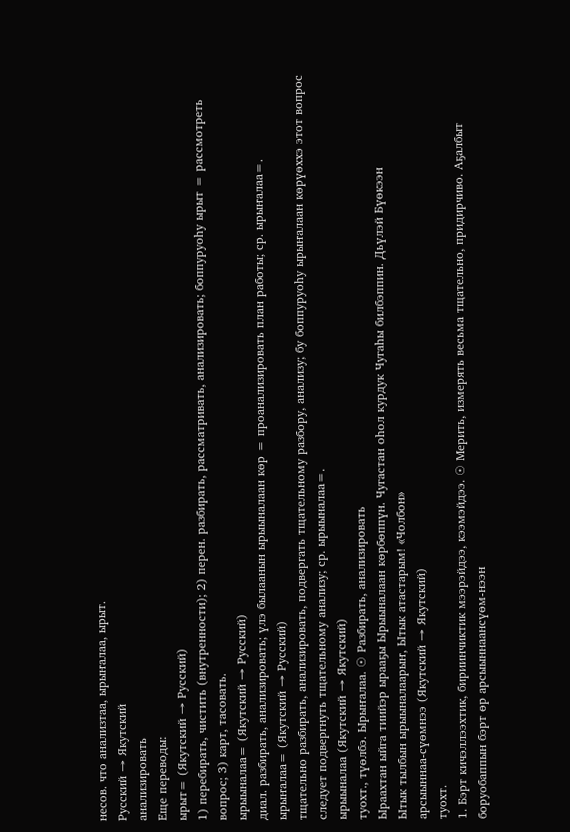несов. что анализтаа, ырыҥалаа, ырыт.
Русский → Якутский
анализировать
Еще переводы:
ырыт= (Якутский → Русский)
1) перебирать, чистить (внутренности); 2) перен. разбирать, рассматривать, анализировать; боппуруоһу ырыт = рассмотреть вопрос; 3) карт, тасовать.
ырыыналаа= (Якутский → Русский)
диал. разбирать, анализировать; үлэ былаанын ырыыналаан көр = проанализировать план работы; ср. ырыҥалаа=.
ырыҥалаа= (Якутский → Русский)
тщательно разбирать, анализировать, подвергать тщательному разбору, анализу; бу боппуруоһу ырыҥалаан көрүөххэ этот вопрос следует подвергнуть тщательному анализу; ср. ырыыналаа=.
ырыыналаа (Якутский → Якутский)
туохт., түөлбэ. Ырыҥалаа. ☉ Разбирать, анализировать
Ыраахтан ыйга тиийэр ырааҕы Ырыыналаан көрбөппүн. Чугастан оһол курдук Чугаһы билбэппин. Дьүлэй Бүөкээн
Ытык тылбын ырыыналаарыҥ, Ытык атастарым! «Чолбон»
арсыыннаа-сүөмнээ (Якутский → Якутский)
туохт.
1. Бэрт кичэллээхтик, бириинчиктик мээрэйдээ, кээмэйдээ. ☉ Мерить, измерять весьма тщательно, придирчиво. Аҕалбыт боруобаппын бэрт өр арсыыннаансүөм-нээн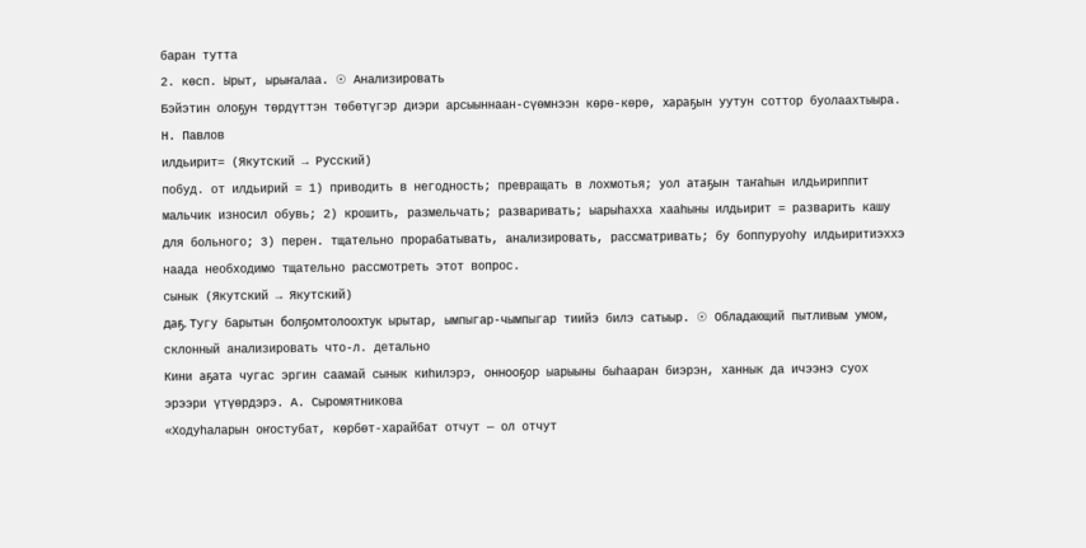баран тутта
2. көсп. Ырыт, ырыҥалаа. ☉ Анализировать
Бэйэтин олоҕун төрдүттэн төбөтүгэр диэри арсыыннаан-сүөмнээн көрө-көрө, хараҕын уутун соттор буолаахтыыра. Н. Павлов
илдьирит= (Якутский → Русский)
побуд. от илдьирий = 1) приводить в негодность; превращать в лохмотья; уол атаҕын таҥаһын илдьириппит мальчик износил обувь; 2) крошить, размельчать; разваривать; ыарыһахха хааһыны илдьирит = разварить кашу для больного; 3) перен. тщательно прорабатывать, анализировать, рассматривать; бу боппуруоһу илдьиритиэххэ наада необходимо тщательно рассмотреть этот вопрос.
сынык (Якутский → Якутский)
даҕ. Тугу барытын болҕомтолоохтук ырытар, ымпыгар-чымпыгар тиийэ билэ сатыыр. ☉ Обладающий пытливым умом, склонный анализировать что-л. детально
Кини аҕата чугас эргин саамай сынык киһилэрэ, оннооҕор ыарыыны быһааран биэрэн, ханнык да ичээнэ суох эрээри үтүөрдэрэ. А. Сыромятникова
«Ходуһаларын оҥостубат, көрбөт-харайбат отчут — ол отчут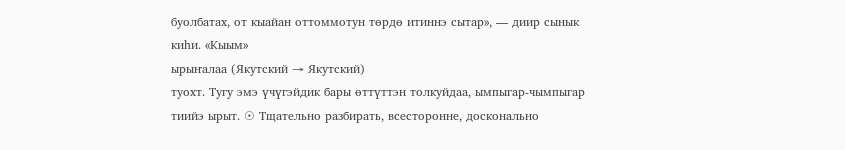буолбатах, от кыайан оттоммотун төрдө итиннэ сытар», — диир сынык киһи. «Кыым»
ырыҥалаа (Якутский → Якутский)
туохт. Тугу эмэ үчүгэйдик бары өттүттэн толкуйдаа, ымпыгар-чымпыгар тиийэ ырыт. ☉ Тщательно разбирать, всесторонне, досконально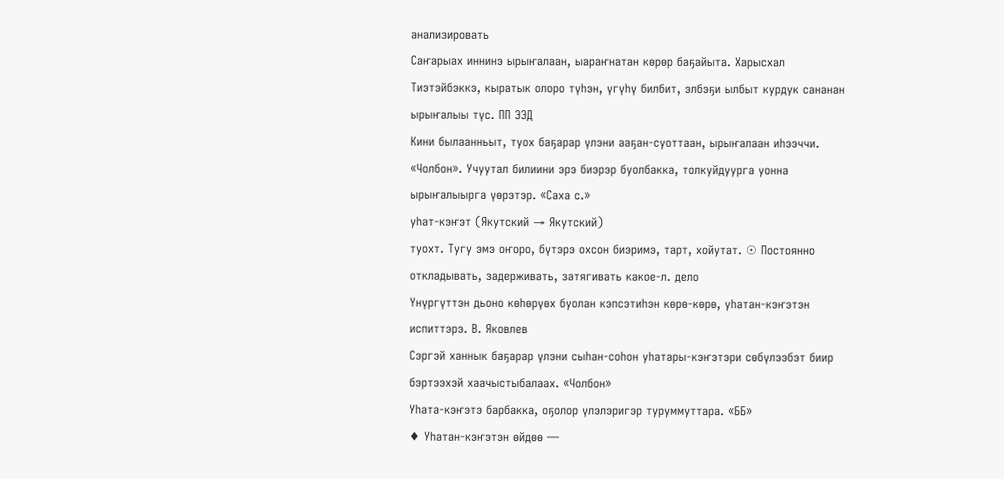анализировать
Саҥарыах иннинэ ырыҥалаан, ыараҥнатан көрөр баҕайыта. Харысхал
Тиэтэйбэккэ, кыратык олоро түһэн, үгүһү билбит, элбэҕи ылбыт курдук сананан ырыҥалыы түс. ПП ЭЭД
Кини былаанньыт, туох баҕарар үлэни ааҕан-суоттаан, ырыҥалаан иһээччи. «Чолбон». Учуутал билиини эрэ биэрэр буолбакка, толкуйдуурга уонна ырыҥалыырга үөрэтэр. «Саха с.»
уһат-кэҥэт (Якутский → Якутский)
туохт. Тугу эмэ оҥоро, бүтэрэ охсон биэримэ, тарт, хойутат. ☉ Постоянно откладывать, задерживать, затягивать какое-л. дело
Үнүргүттэн дьоно көһөрүөх буолан кэпсэтиһэн көрө-көрө, уһатан-кэҥэтэн испиттэрэ. В. Яковлев
Сэргэй ханнык баҕарар үлэни сыһан-соһон уһатары-кэҥэтэри сөбүлээбэт биир бэртээхэй хаачыстыбалаах. «Чолбон»
Уһата-кэҥэтэ барбакка, оҕолор үлэлэригэр туруммуттара. «ББ»
♦ Уһатан-кэҥэтэн өйдөө —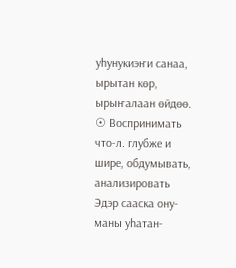уһунукиэҥи санаа, ырытан көр, ырыҥалаан өйдөө. ☉ Воспринимать что-л. глубже и шире, обдумывать, анализировать
Эдэр сааска ону-маны уһатан-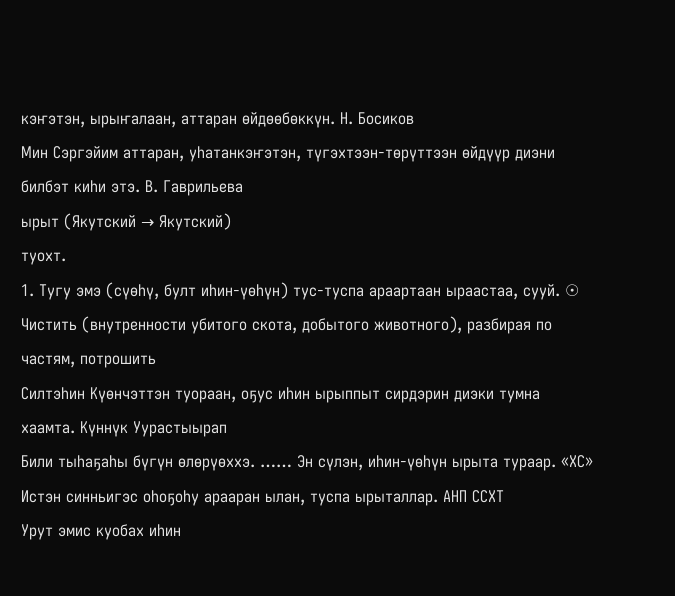кэҥэтэн, ырыҥалаан, аттаран өйдөөбөккүн. Н. Босиков
Мин Сэргэйим аттаран, уһатанкэҥэтэн, түгэхтээн-төрүттээн өйдүүр диэни билбэт киһи этэ. В. Гаврильева
ырыт (Якутский → Якутский)
туохт.
1. Тугу эмэ (сүөһү, булт иһин-үөһүн) тус-туспа араартаан ыраастаа, сууй. ☉ Чистить (внутренности убитого скота, добытого животного), разбирая по частям, потрошить
Силтэһин Күөнчэттэн туораан, оҕус иһин ырыппыт сирдэрин диэки тумна хаамта. Күннүк Уурастыырап
Били тыһаҕаһы бүгүн өлөрүөххэ. …… Эн сүлэн, иһин-үөһүн ырыта тураар. «ХС»
Истэн синньигэс оһоҕоһу арааран ылан, туспа ырыталлар. АНП ССХТ
Урут эмис куобах иһин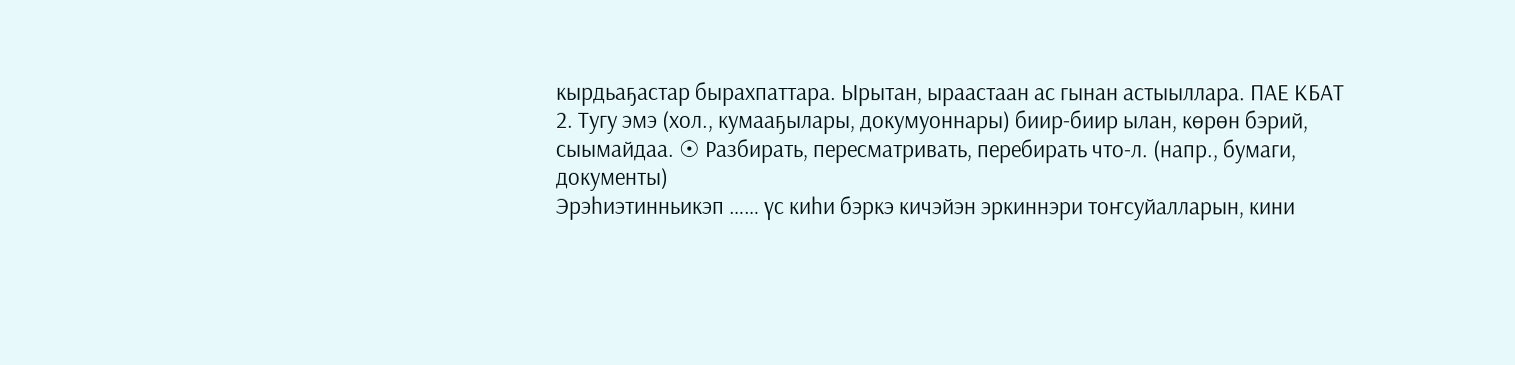кырдьаҕастар бырахпаттара. Ырытан, ыраастаан ас гынан астыыллара. ПАЕ КБАТ
2. Тугу эмэ (хол., кумааҕылары, докумуоннары) биир-биир ылан, көрөн бэрий, сыымайдаа. ☉ Разбирать, пересматривать, перебирать что-л. (напр., бумаги, документы)
Эрэһиэтинньикэп …… үс киһи бэркэ кичэйэн эркиннэри тоҥсуйалларын, кини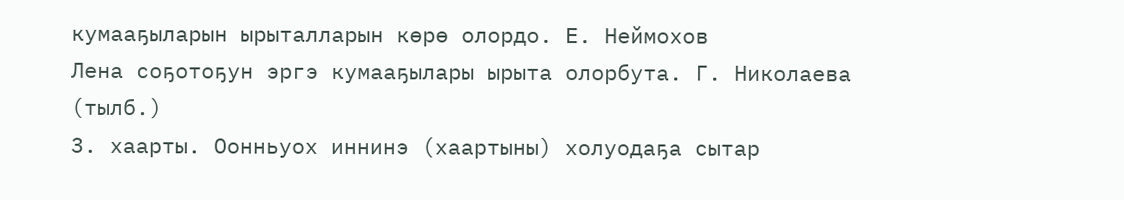кумааҕыларын ырыталларын көрө олордо. Е. Неймохов
Лена соҕотоҕун эргэ кумааҕылары ырыта олорбута. Г. Николаева (тылб.)
3. хаарты. Оонньуох иннинэ (хаартыны) холуодаҕа сытар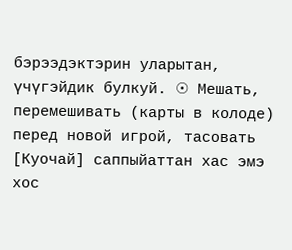бэрээдэктэрин уларытан, үчүгэйдик булкуй. ☉ Мешать, перемешивать (карты в колоде) перед новой игрой, тасовать
[Куочай] саппыйаттан хас эмэ хос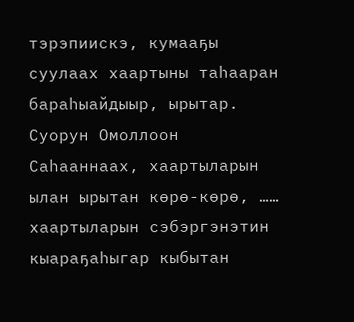тэрэпиискэ, кумааҕы суулаах хаартыны таһааран бараһыайдыыр, ырытар. Суорун Омоллоон
Саһааннаах, хаартыларын ылан ырытан көрө-көрө, …… хаартыларын сэбэргэнэтин кыараҕаһыгар кыбытан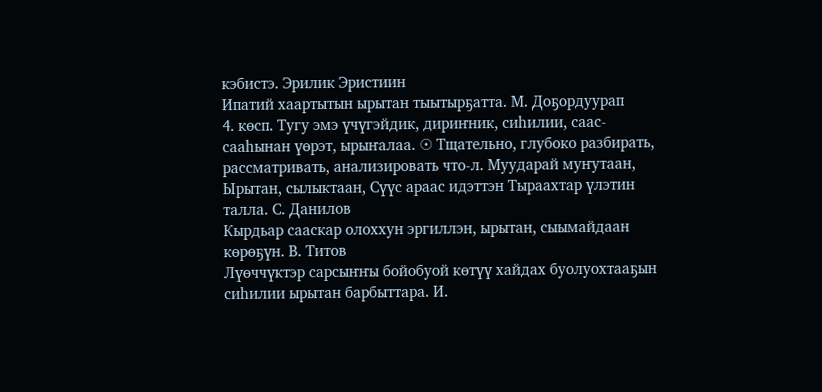кэбистэ. Эрилик Эристиин
Ипатий хаартытын ырытан тыытырҕатта. М. Доҕордуурап
4. көсп. Тугу эмэ үчүгэйдик, дириҥник, сиһилии, саас-сааһынан үөрэт, ырыҥалаа. ☉ Тщательно, глубоко разбирать, рассматривать, анализировать что-л. Муударай муҥутаан, Ырытан, сылыктаан, Сүүс араас идэттэн Тыраахтар үлэтин талла. С. Данилов
Кырдьар сааскар олоххун эргиллэн, ырытан, сыымайдаан көрөҕүн. В. Титов
Лүөччүктэр сарсыҥҥы бойобуой көтүү хайдах буолуохтааҕын сиһилии ырытан барбыттара. И.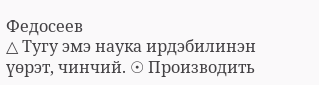Федосеев
△ Тугу эмэ наука ирдэбилинэн үөрэт, чинчий. ☉ Производить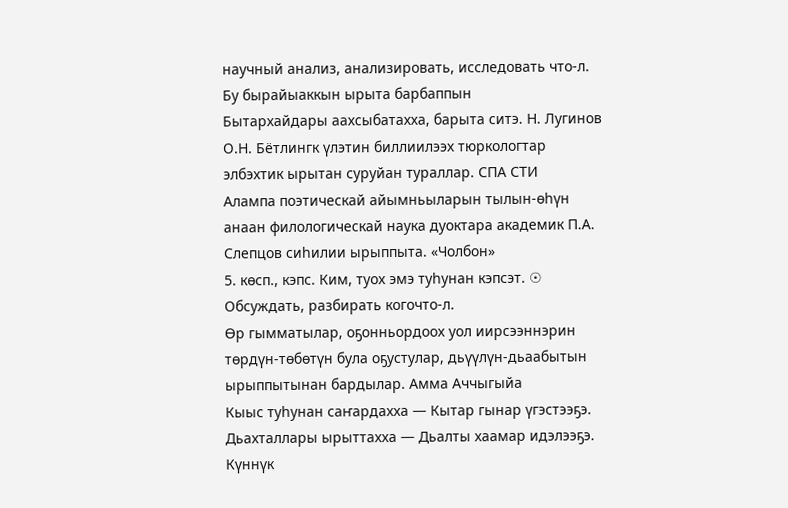научный анализ, анализировать, исследовать что-л. Бу бырайыаккын ырыта барбаппын
Бытархайдары аахсыбатахха, барыта ситэ. Н. Лугинов
О.Н. Бётлингк үлэтин биллиилээх тюркологтар элбэхтик ырытан суруйан тураллар. СПА СТИ
Алампа поэтическай айымньыларын тылын-өһүн анаан филологическай наука дуоктара академик П.А. Слепцов сиһилии ырыппыта. «Чолбон»
5. көсп., кэпс. Ким, туох эмэ туһунан кэпсэт. ☉ Обсуждать, разбирать когочто-л.
Өр гымматылар, оҕонньордоох уол иирсээннэрин төрдүн-төбөтүн була оҕустулар, дьүүлүн-дьаабытын ырыппытынан бардылар. Амма Аччыгыйа
Кыыс туһунан саҥардахха — Кытар гынар үгэстээҕэ. Дьахталлары ырыттахха — Дьалты хаамар идэлээҕэ. Күннүк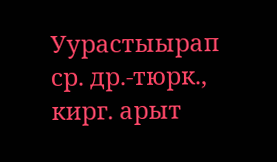Уурастыырап
ср. др.-тюрк., кирг. арыт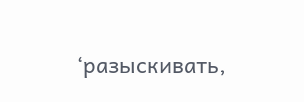‘разыскивать,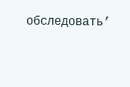обследовать’